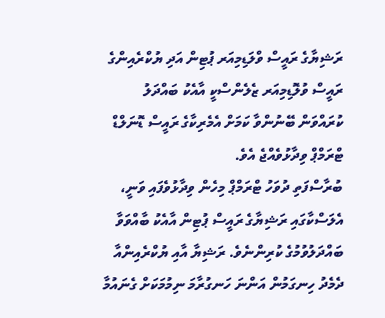ރަޝިޔާގެ ރައީސް ވްލަޑިމިއަރ ޕުޓިން އަދި ޔުކްރެއިންގެ ރައީސް ވުލޮޑިމިއަރ ޒެލެންސްކީ އާއެކު ބައްދަލު ކުރައްވަން ބޭނުންވާ ކަމަށް އެމެރިކާގެ ރައީސް ޑޮނަލްޑް ޓްރަމްޕް ވިދާޅުވެއްޖެ އެވެ.
ބުރާސްފަތި ދުވަހު ޓްރަމްޕް މިހެން ވިދާޅުވެފައި ވަނީ، އެލަސްކާގައި ރަޝިޔާގެ ރައީސް ޕުޓިން އާއެކު ބާއްވަވާ ބައްދަލުވުމުގެ ކުރިންނެވެ. ރަޝިޔާ އާއި ޔުކްރެއިންއާ ދެމެދު ހިނގަމުން އަންނަ ހަނގުރާމަ ނިމުމަކަށް ގެނައުމާ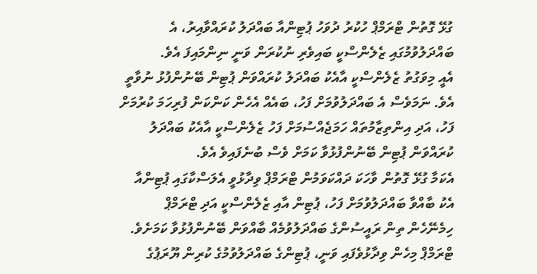ގުޅޭ ގޮތުން ޓްރަމްޕް ހުކުރު ދުވަހު ޕުޓިންއާ ބައްދަލު ކުރައްވާއިރު، އެ ބައްދަލުވުމުގައި ޒެލެންސްކީ ބައިވެރި ނުކުރަން ވަނީ ނިންމައިފަ އެވެ.
އެއީ މިވަގުތު ޒެލެންސްކީ އާއެކު ބައްދަލު ކުރައްވަން ޕުޓިން ބޭނުންފުޅު ނުވާތީ އެވެ. ނަމަވެސް އެ ބައްދަލުވުމަށް ފަހު، ބައެއް އެހެން ކަންކަން ފުރިހަމަ ކުރުމަށް ފަހު، އަދި އިންތިޒާމުތައް ހަމަޖެއްސުމަށް ފަހު ޒެލެންސްކީ އާއެކު ބައްދަލު ކުރައްވަން ޕުޓިން ބޭނުންފުޅުވާ ކަމަށް ވެސް ބުނެފައިވެ އެވެ.
އެކަމާ ގުޅޭ ގޮތުން ވާހަކަ ދައްކަވަމުން ޓްރަމްޕް ވިދާޅުވީ އެލަސްކާގައި ޕުޓިންއާ އެކު ބާއްވާ ބައްދަލުވުމަށް ފަހު، ޕުޓިން އާއި ޒެލެންސްކީ އަދި ޓްރަމްޕް ހިމެނޭހެން ތިން ރައީސުންގެ ބައްދަލުވުމެއް ބާއްވަން ބޭނުންފުޅުވާ ކަމަށެވެ. ޓްރަމްޕް މިހެން ވިދާޅުވެފައި ވަނީ، ޕުޓިންގެ ބައްދަލުވުމުގެ ކުރިން ޔޫރަޕުގެ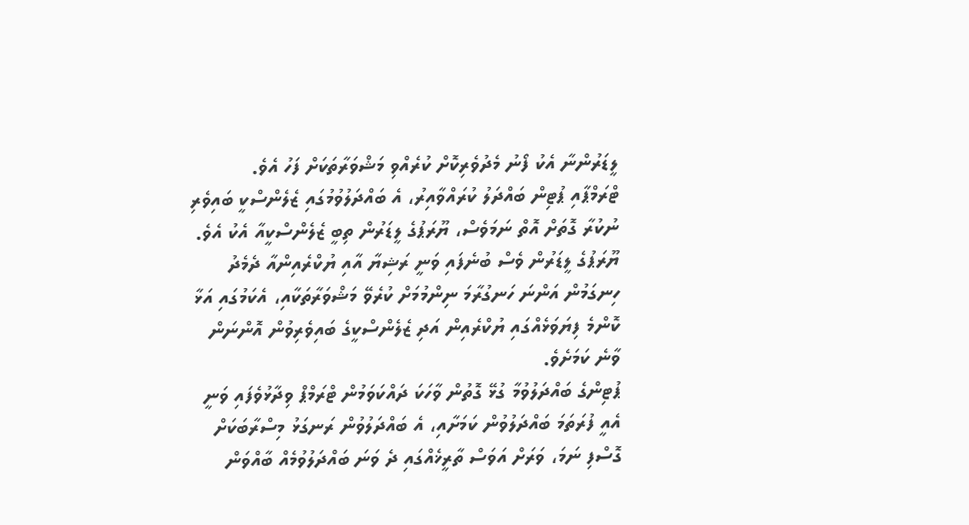ލީޑަރުންނާ އެކު ފޯނު މެދުވެރިކޮށް ކުރެއްވި މަޝްވަރާތަކަށް ފަހު އެވެ.
ޓްރަމްޕާއި ޕުޓިން ބައްދަލު ކުރައްވާއިރު، އެ ބައްދަލުވުމުގައި ޒެލެންސްކީ ބައިވެރި ނުކުރާ ގޮތަށް އޮތް ނަމަވެސް، ޔޫރަޕުގެ ލީޑަރުން ތިބީ ޒެލެންސްކީއާ އެކު އެވެ. ޔޫރަޕުގެ ލީޑަރުން ވެސް ބުނެފައި ވަނީ ރަޝިޔާ އާއި ޔުކްރެއިންއާ ދެމެދު ހިނގަމުން އަންނަ ހަނގުރާމަ ނިންމުމަށް ކުރެވޭ މަޝްވަރާތަކާއި، އެކަމުގައި އަޅާ ކޮންމެ ފިޔަވަޅެއްގައި ޔުކްރެއިން އަދި ޒެލެންސްކީގެ ބައިވެރިވުން އޮންނަން ވާނެ ކަމަށެވެ.
ޕުޓިންގެ ބައްދަލުވުމާ ގުޅޭ ގޮތުން ވާހަކަ ދައްކަވަމުން ޓްރަމްޕް ވިދާޅުވެފައި ވަނީ އެއީ ފުރަތަމަ ބައްދަލުވުން ކަމަށާއި، އެ ބައްދަލުވުން ރަނގަޅު މިސްރާބަކަށް ގޮސްފި ނަމަ، ވަރަށް އަވަސް ތާރީޚެއްގައި ދެ ވަނަ ބައްދަލުވުމެއް ބާއްވަން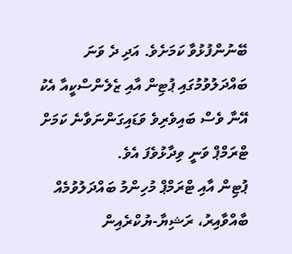ބޭނުންފުޅުވާ ކަމަށެވެ. އަދި ދެ ވަނަ ބައްދަލުވުމުގައި ޕުޓިން އާއި ޒެލެންސްކީއާ އެކު އޭނާ ވެސް ބައިވެރިވެ ވަޑައިގަންނަވާނެ ކަމަށް ޓްރަމްޕް ވަނީ ވިދާޅުވެފަ އެވެ.
ޕުޓިން އާއި ޓްރަމްޕް މުހިންމު ބައްދަލުވުމެއް ބާއްވާއިރު، ރަޝިޔާ-ޔުކްރެއިން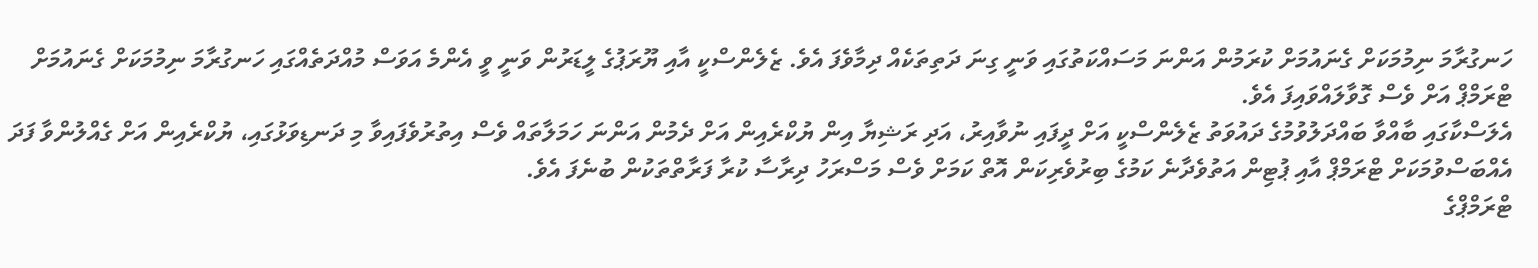ހަނގުރާމަ ނިމުމަކަށް ގެނައުމަށް ކުރަމުން އަންނަ މަސައްކަތުގައި ވަނީ ގިނަ ދަތިތަކެއް ދިމާވެފަ އެވެ. ޒެލެންސްކީ އާއި ޔޫރަޕުގެ ލީޑަރުން ވަނީ ވީ އެންމެ އަވަސް މުއްދަތެއްގައި ހަނގުރާމަ ނިމުމަކަށް ގެނައުމަށް ޓްރަމްޕް އަށް ވެސް ގޮވާލައްވައިފަ އެވެ.
އެލަސްކާގައި ބާއްވާ ބައްދަލުވުމުގެ ދައުވަތު ޒެލެންސްކީ އަށް ދީފައި ނުވާއިރު، އަދި ރަޝިޔާ އިން ޔުކްރެއިން އަށް ދެމުން އަންނަ ހަމަލާތައް ވެސް އިތުރުވެފައިވާ މި ދަނޑިވަޅުގައި، ޔުކްރެއިން އަށް ގެއްލުންވާ ފަދަ އެއްބަސްވުމަކަށް ޓްރަމްޕް އާއި ޕުޓިން އަތުވެދާނެ ކަމުގެ ބިރުވެރިކަން އޮތް ކަމަށް ވެސް މަސްރަހު ދިރާސާ ކުރާ ފަރާތްތަކުން ބުނެފަ އެވެ.
ޓްރަމްޕްގެ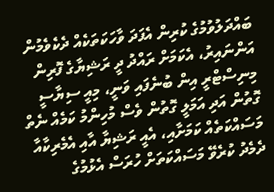ބައްދަލުވުމުގެ ކުރިން އެފަދަ ވާހަކަތަކެއް ދެކެވެމުން އަންނައިރު، އެކަމަށް ރައްދު ދީ ރަޝިޔާގެ ފޮރިން މިނިސްޓްރީ އިން ބުނެފައި ވަނީ، މިއީ ސިޔާސީ ގޮތުން އަދި އަމަލީ ގޮތުން ވެސް މުހިންމު ކަމެއް ނެތް މަސައްކަތެއް ކަމަށާއި، އެއީ ރަޝިޔާ އާއި އެމެރިކާއާ ދެމެދު ކުރެވޭ މަސައްކަތަށް ހުރަސް އެޅުމުގެ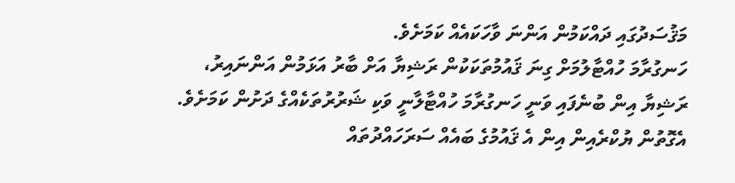މަޤުސަދުގައި ދައްކަމުން އަންނަ ވާހަކައެއް ކަމަށެވެ.
ހަނގުރާމަ ހުއްޓާލުމަށް ގިނަ ޤައުމުތަކަކުން ރަޝިޔާ އަށް ބާރު އަޅަމުން އަންނައިރު، ރަޝިޔާ އިން ބުނެފައި ވަނީ ހަނގުރާމަ ހުއްޓާލާނީ ވަކި ޝަރުރުތަކެއްގެ ދަށުން ކަމަށެވެ. އެގޮތުން ޔުކްރެއިން އިން އެ ޤައުމުގެ ބައެއް ސަރަހައްދުތައް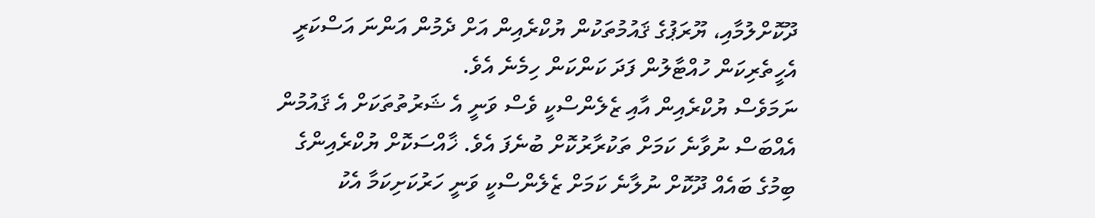ދޫކޮށްލުމާއި، ޔޫރަޕުގެ ޤައުމުތަކުން ޔުކްރެއިން އަށް ދެމުން އަންނަ އަސްކަރީ އެހީތެރިކަން ހުއްޓާލުން ފަދަ ކަންކަން ހިމެނެ އެވެ.
ނަމަވެސް ޔުކްރެއިން އާއި ޒެލެންސްކީ ވެސް ވަނީ އެ ޝަރުތުތަކަށް އެ ޤައުމުން އެއްބަސް ނުވާނެ ކަމަށް ތަކުރާރުކޮށް ބުނެފަ އެވެ. ޚާއްސަކޮށް ޔުކްރެއިންގެ ބިމުގެ ބައެއް ދޫކޮށް ނުލާނެ ކަމަށް ޒެލެންސްކީ ވަނީ ހަރުކަށިކަމާ އެކު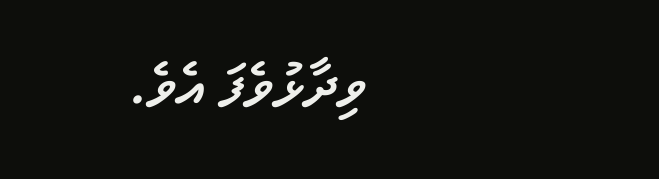ވިދާޅުވެފަ އެވެ.